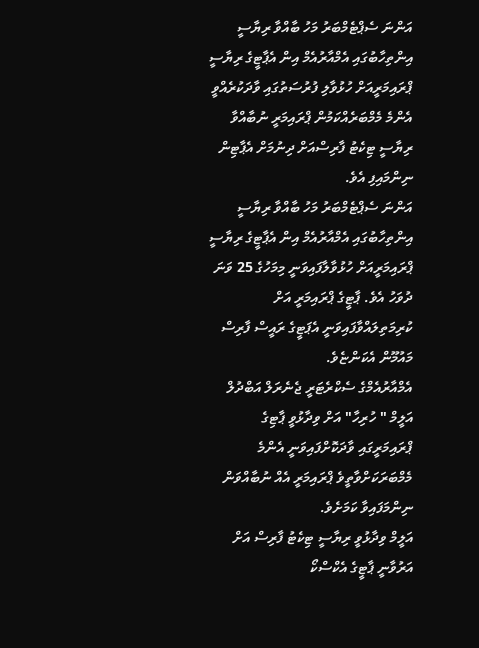އަންނަ ސެޕްޓެމްބަރު މަހު ބާއްވާ ރިޔާސީ އިންތިހާބުގައި އެމްއާރުއެމް އިން އެޕާޓީގެ ރިޔާސީ ޕްރައިމަރީއަށް ހުޅުވާލި ފުރުސަތުގައި ވާދަކުރެއްވީ އެންމެ މެމްބަރެއްކަމުން ޕްރައިމަރީ ނުބާއްވާ ރިޔާސީ ޓިކެޓު ފާރިސްއަށް ދިނުމަށް އެޕާޓިން ނިންމައިފި އެވެ.
އަންނަ ސެޕްޓެމްބަރު މަހު ބާއްވާ ރިޔާސީ އިންތިހާބުގައި އެމްއާރުއެމް އިން އެޕާޓީގެ ރިޔާސީ ޕްރައިމަރީއަށް ހުޅުވާލާފައިވަނީ މިމަހުގެ 25 ވަނަ ދުވަހު އެވެ. ޕާޓީގެ ޕްރައިމަރީ އަށް ކުރިމަތިލައްވާފައިވަނީ އެޕަޓީގެ ރައީސް ފާރިސް މައުމޫން އެކަންޏެވެ.
އެމްއާރުއެމްގެ ސެކްރެޓަރީ ޖެނެރަލް އަބްދުލް އަލީމް " ހުރިހާ" އަށް ވިދާޅުވީ ޕާޓިގެ ޕްރައިމަރީގައި ވާދަކޮށްފައިވަނީ އެންމެ މެމްބަރަކަށްވާތީވެ ޕްރައިމަރީ އެއް ނުބާއްވަން ނިންމަފައިވާ ކަމަށެވެ.
އަލީމް ވިދާޅުވީ ރިޔާސީ ޓިކެޓު ފާރިސް އަށް އަރުވާނީ ޕާޓީގެ އެކްސްކޯ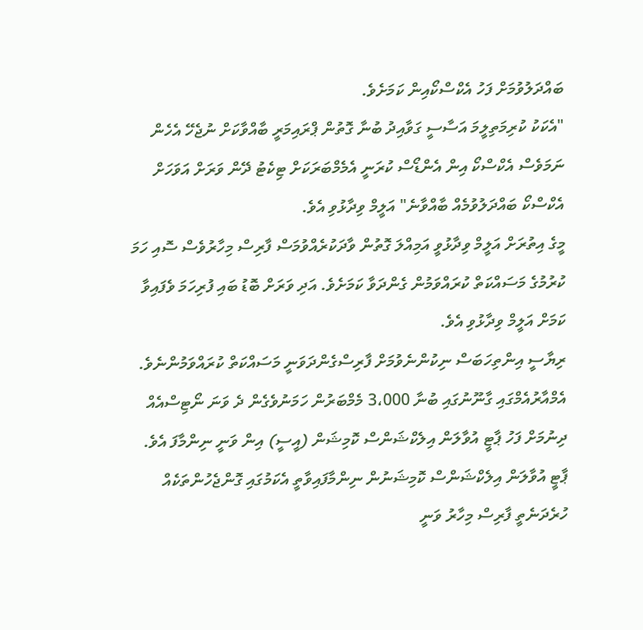ބައްދަލުވުމަށް ފަހު އެކްސްކޯއިން ކަމަށެވެ.
"އެކަކު ކުރިމަތިލީމަ އަސާސީ ގަވާއިދު ބުނާ ގޮތުން ޕްރައިމަރީ ބާއްވާކަށް ނުޖެހޭ އެހެން ނަމަވެސް އެކްސްކޯ އިން އެންޑޯސް ކުރަނީ އެމެމްބަރަކަށް ޓިކެޓު ދޭން ވަރަށް އަވަހަށް އެކްސްކޯ ބައްދަލުވުމެއް ބާއްވާނެ" އަލީމް ވިދާޅުވި އެވެ.
މީގެ އިތުރަށް އަލީމް ވިދާޅުވީ އަމިއްލަ ގޮތުން ވާދަކުރެއްވުމަސް ފާރިސް މިހާރުވެސް ސޮއި ހަމަ ކުރުމުގެ މަސައްކަތް ކުރައްވަމުން ގެންދަވާ ކަމަށެވެ. އަދި ވަރަށް ބޮޑު ބައި ފުރިހަމަ ވެފައިވާ ކަމަށް އަލީމް ވިދާޅުވި އެވެ.
ރިޔާސީ އިންތިހަބަސް ނިކުންނެވުމަށް ފާރިސްގެންދަވަނީ މަސައްކަތް ކުރައްވަމުންނެވެ.
އެމްއާރުއެމްގައި ގާނޫނުގައި ބުނާ 3،000 މެމްބަރުން ހަމަނުވެގެން ދެ ވަނަ ނޯޓިސްއެއް ދިނުމަށް ފަހު ޕާޓީ އުވާލަން އިލެކްޝަންސް ކޮމިޝަން (އީސީ) އިން ވަނީ ނިންމާފަ އެވެ.
ޕާޓީ އުވާލަން އިލެކްޝަންސް ކޮމިޝަނުން ނިންމާފައިވާތީ އެކަމުގައި ގޮންޖެހުންތަކެއް ހުރެދަނެތީ ފާރިސް މިހާރު ވަނީ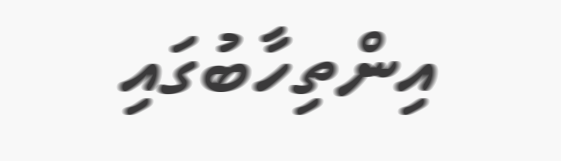އިންތިހާބުގައި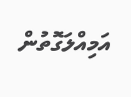އަމިއްލަގޮތުން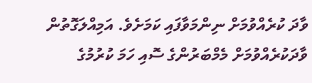ވާދަ ކުރެއްވުމަށް ނިންމަވާފައި ކަމަށެވެ. އަމިއްލަގޮތުން ވާދަކުރެއްވުމަށް މެމްބަރުންގެ ސޮއި ހަމަ ކުރުމުގެ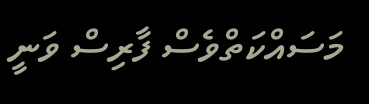މަސައްކަތްވެސް ފާރިސް ވަނީ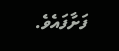ފަށާފައެވެ.